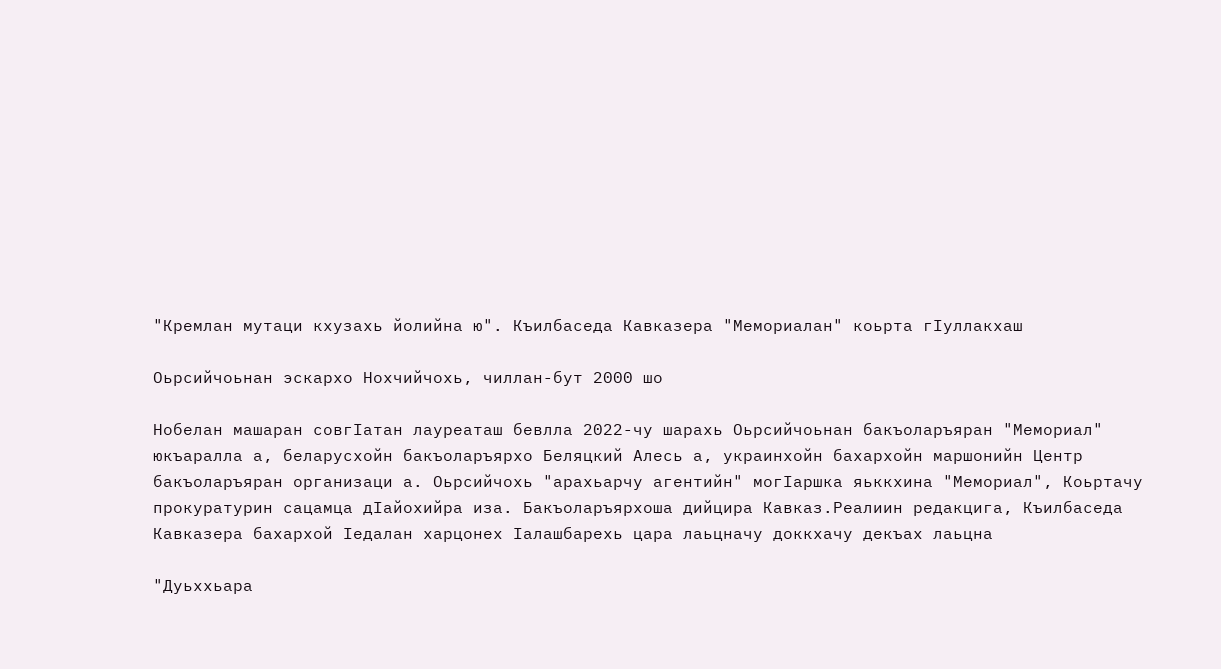"Кремлан мутаци кхузахь йолийна ю". Къилбаседа Кавказера "Мемориалан" коьрта гIуллакхаш

Оьрсийчоьнан эскархо Нохчийчохь, чиллан-бут 2000 шо

Нобелан машаран совгIатан лауреаташ бевлла 2022-чу шарахь Оьрсийчоьнан бакъоларъяран "Мемориал" юкъаралла а, беларусхойн бакъоларъярхо Беляцкий Алесь а, украинхойн бахархойн маршонийн Центр бакъоларъяран организаци а. Оьрсийчохь "арахьарчу агентийн" могIаршка яьккхина "Мемориал", Коьртачу прокуратурин сацамца дIайохийра иза. Бакъоларъярхоша дийцира Кавказ.Реалиин редакцига, Къилбаседа Кавказера бахархой Iедалан харцонех Iалашбарехь цара лаьцначу доккхачу декъах лаьцна

"Дуьххьара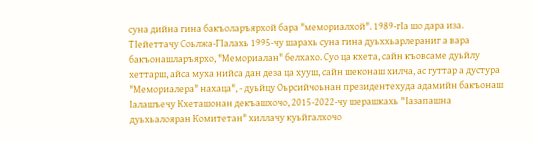суна дийна гина бакъоларъярхой бара "мемориалхой". 1989-гIа шо дара иза. ТIейеттачу Соьлжа-ГIалахь 1995-чу шарахь суна гина дуьххьарлераниг а вара бакъонашларъярхо, "Мемориалан" белхахо. Суо ца кхета, сайн къовсаме дуьйлу хеттарш, айса муха нийса дан деза ца хууш, сайн шеконаш хилча, ас гуттар а дустура "Мемориалера" нахаца", - дуьйцу Оьрсийчоьнан президентехуда адамийн бакъонаш Iалашъечу Кхеташонан декъашхочо, 2015-2022-чу шерашкахь "Iазапашна дуьхьалояран Комитетан" хиллачу куьйгалхочо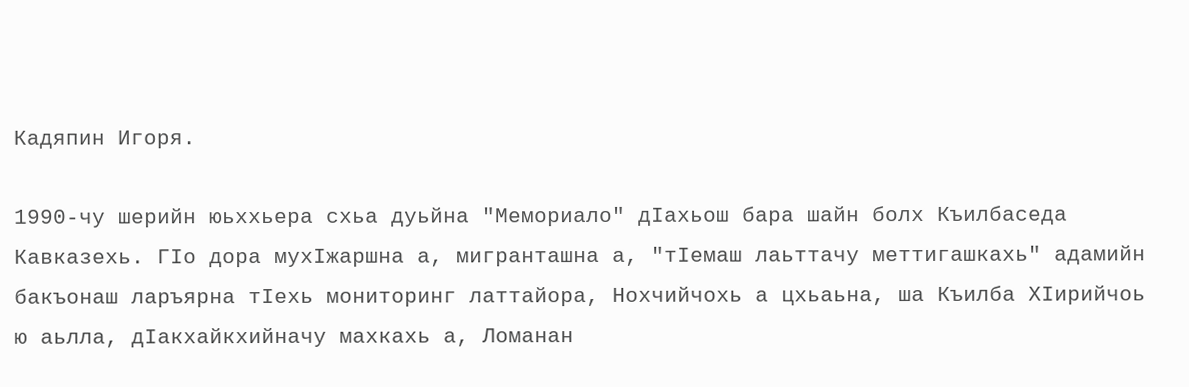Кадяпин Игоря.

1990-чу шерийн юьххьера схьа дуьйна "Мемориало" дIахьош бара шайн болх Къилбаседа Кавказехь. ГIо дора мухIжаршна а, мигранташна а, "тIемаш лаьттачу меттигашкахь" адамийн бакъонаш ларъярна тIехь мониторинг латтайора, Нохчийчохь а цхьаьна, ша Къилба ХIирийчоь ю аьлла, дIакхайкхийначу махкахь а, Ломанан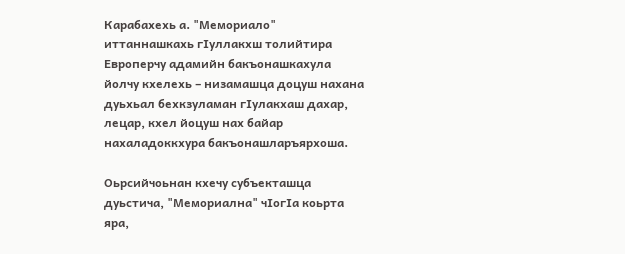Карабахехь а. "Мемориало" иттаннашкахь гIуллакхш толийтира Европерчу адамийн бакъонашкахула йолчу кхелехь – низамашца доцуш нахана дуьхьал бехкзуламан гIулакхаш дахар, лецар, кхел йоцуш нах байар нахаладоккхура бакъонашларъярхоша.

Оьрсийчоьнан кхечу субъекташца дуьстича, "Мемориална" чIогIа коьрта яра,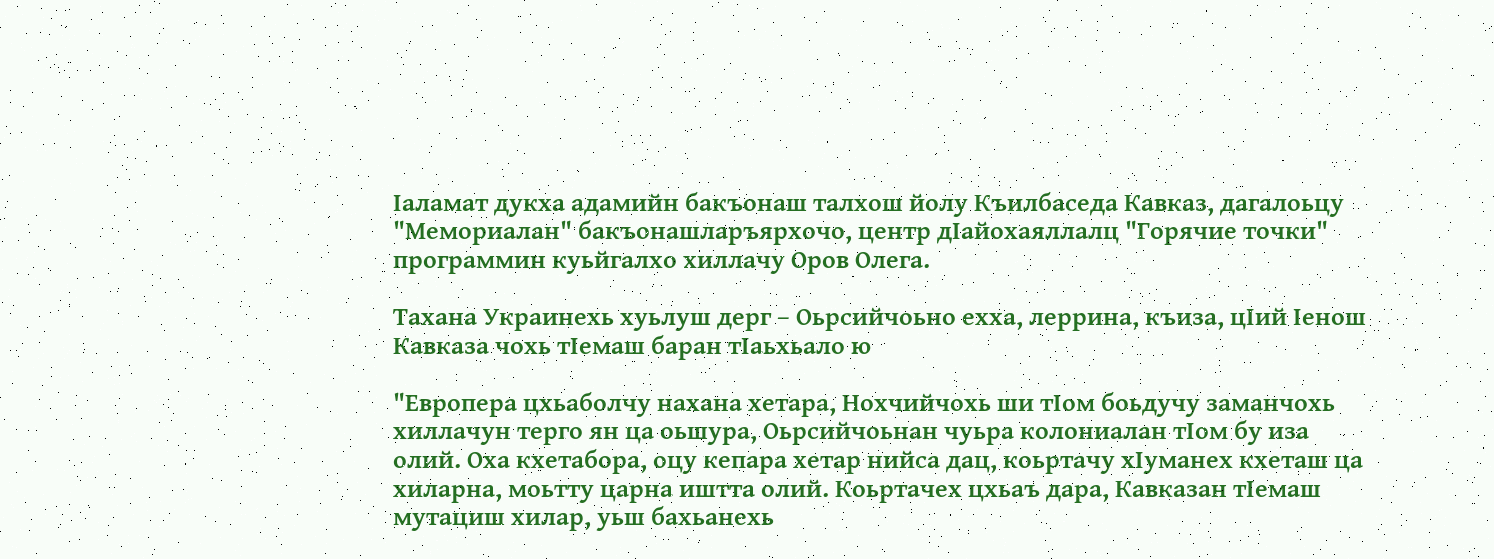Iаламат дукха адамийн бакъонаш талхош йолу Къилбаседа Кавказ, дагалоьцу "Мемориалан" бакъонашларъярхочо, центр дIайохаяллалц "Горячие точки" программин куьйгалхо хиллачу Оров Олега.

Тахана Украинехь хуьлуш дерг – Оьрсийчоьно ехха, леррина, къиза, цIий Iенош Кавказа чохь тIемаш баран тIаьхьало ю

"Европера цхьаболчу нахана хетара, Нохчийчохь ши тIом боьдучу заманчохь хиллачун терго ян ца оьшура, Оьрсийчоьнан чуьра колониалан тIом бу иза олий. Оха кхетабора, оцу кепара хетар нийса дац, коьртачу хIуманех кхеташ ца хиларна, моьтту царна иштта олий. Коьртачех цхьаъ дара, Кавказан тIемаш мутациш хилар, уьш бахьанехь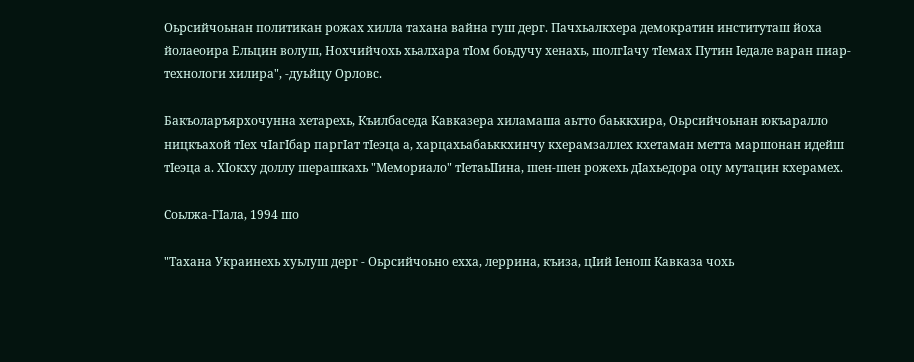Оьрсийчоьнан политикан рожах хилла тахана вайна гуш дерг. Пачхьалкхера демократин институташ йоха йолаеоира Ельцин волуш, Нохчийчохь хьалхара тIом боьдучу хенахь, шолгIачу тIемах Путин Iедале варан пиар-технологи хилира", -дуьйцу Орловс.

Бакъоларъярхочунна хетарехь, Къилбаседа Кавказера хиламаша аьтто баьккхира, Оьрсийчоьнан юкъаралло ницкъахой тIех чIагIбар паргIат тIеэца а, харцахьабаьккхинчу кхерамзаллех кхетаман метта маршонан идейш тIеэца а. ХIокху доллу шерашкахь "Мемориало" тIетаьIIина, шен-шен рожехь дIахьедора оцу мутацин кхерамех.

Соьлжа-ГIала, 1994 шо

"Тахана Украинехь хуьлуш дерг - Оьрсийчоьно ехха, леррина, къиза, цIий Iенош Кавказа чохь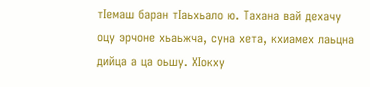тIемаш баран тIаьхьало ю. Тахана вай дехачу оцу эрчоне хьаьжча, суна хета, кхиамех лаьцна дийца а ца оьшу. ХIокху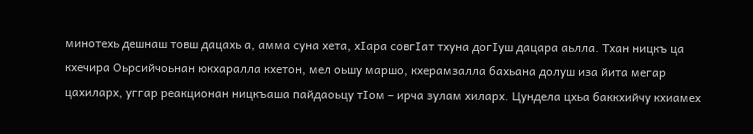минотехь дешнаш товш дацахь а, амма суна хета, хIара совгIат тхуна догIуш дацара аьлла. Тхан ницкъ ца кхечира Оьрсийчоьнан юкхаралла кхетон, мел оьшу маршо, кхерамзалла бахьана долуш иза йита мегар цахиларх, уггар реакционан ницкъаша пайдаоьцу тIом – ирча зулам хиларх. Цундела цхьа баккхийчу кхиамех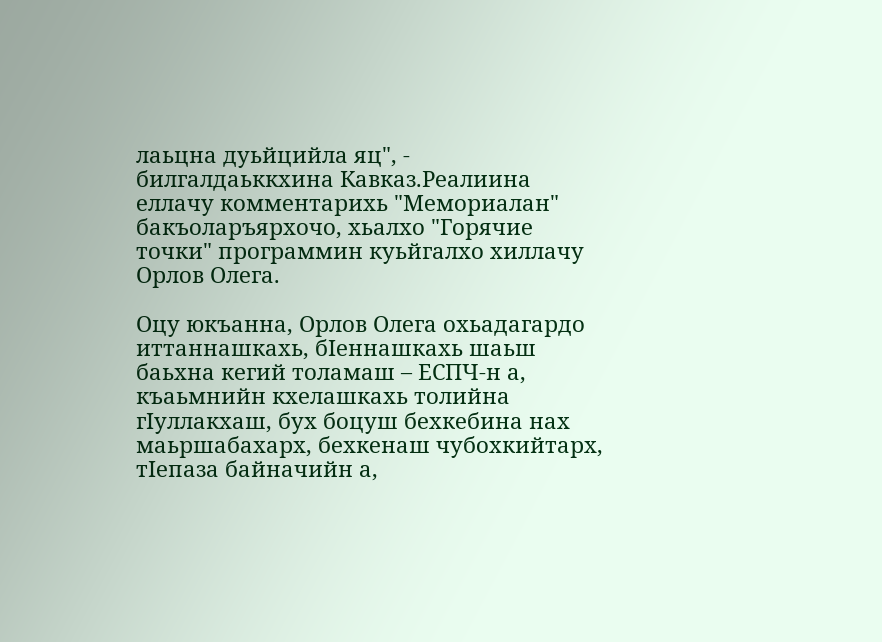лаьцна дуьйцийла яц", - билгалдаьккхина Кавказ.Реалиина еллачу комментарихь "Мемориалан" бакъоларъярхочо, хьалхо "Горячие точки" программин куьйгалхо хиллачу Орлов Олега.

Оцу юкъанна, Орлов Олега охьадагардо иттаннашкахь, бIеннашкахь шаьш баьхна кегий толамаш – ЕСПЧ-н а, къаьмнийн кхелашкахь толийна гIуллакхаш, бух боцуш бехкебина нах маьршабахарх, бехкенаш чубохкийтарх, тIепаза байначийн а,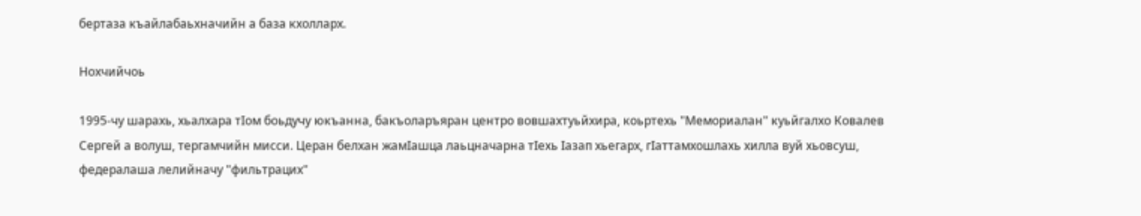бертаза къайлабаьхначийн а база кхолларх.

Нохчийчоь

1995-чу шарахь, хьалхара тIом боьдучу юкъанна, бакъоларъяран центро вовшахтуьйхира, коьртехь "Мемориалан" куьйгалхо Ковалев Сергей а волуш, тергамчийн мисси. Церан белхан жамIашца лаьцначарна тIехь Iазап хьегарх, гIаттамхошлахь хилла вуй хьовсуш, федералаша лелийначу "фильтрацих"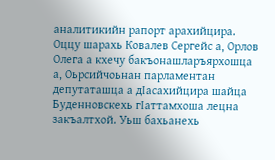аналитикийн рапорт арахийцира. Оццу шарахь Ковалев Сергейс а, Орлов Олега а кхечу бакъонашларъярхошца а, Оьрсийчоьнан парламентан депутаташца а дIасахийцира шайца Буденновскехь гIаттамхоша лецна закъалтхой. Уьш бахьанехь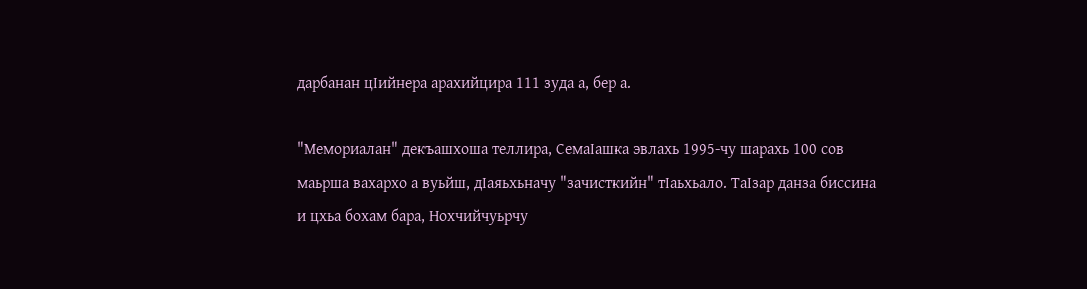дарбанан цIийнера арахийцира 111 зуда а, бер а.

"Мемориалан" декъашхоша теллира, СемаIашка эвлахь 1995-чу шарахь 100 сов маьрша вахархо а вуьйш, дIаяьхьначу "зачисткийн" тIаьхьало. ТаIзар данза биссина и цхьа бохам бара, Нохчийчуьрчу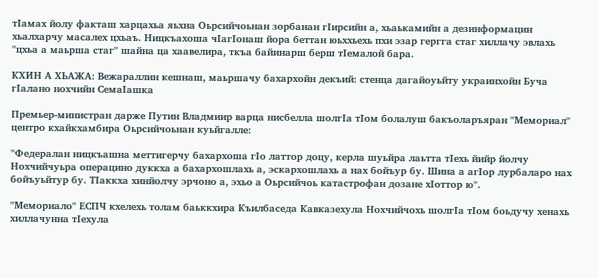тIамах йолу факташ харцахьа яьхна Оьрсийчоьнан зорбанан гIирсийн а, хьаькамийн а дезинформацин хьалхарчу масалех цхьаъ. Ницкъахоша чIагIонаш йора беттан юьххьехь пхи эзар гергга стаг хиллачу эвлахь "цхьа а маьрша стаг" шайна ца хаавелира, ткъа байинарш берш тIемалой бара.

КХИН А ХЬАЖА: Вежараллин кешнаш, маьршачу бахархойн декъий: стенца дагайоуьйту украинхойн Буча гIалано нохчийн СемаIашка

Премьер-министран дарже Путин Владмиир варца нисбелла шолгIа тIом болалуш бакъоларъяран "Мемориал" центро кхайкхамбира Оьрсийчоьнан куьйгалле:

"Федералан ницкъашна меттигерчу бахархоша гIо латтор доцу, керла шуьйра лаьтта тIехь йийр йолчу Нохчийчуьра операцино дуккха а бахархошлахь а, эскархошлахь а нах бойъур бу. Шина а агIор лурбаларо нах бойъуьйтур бу. ТIаккха хинйолчу эрчоно а, эхьо а Оьрсийчоь катастрофан дозане хIоттор ю".

"Мемориало" ЕСПЧ кхелехь толам баьккхира Къилбаседа Кавказехула Нохчийчохь шолгIа тIом боьдучу хенахь хиллачунна тIехула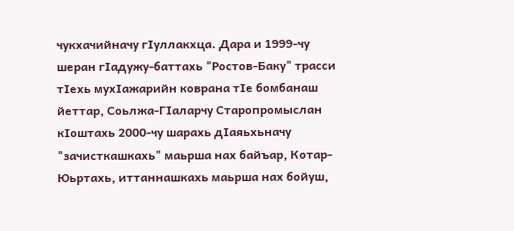чукхачийначу гIуллакхца. Дара и 1999-чу шеран гIадужу-баттахь "Ростов-Баку" трасси тIехь мухIажарийн коврана тIе бомбанаш йеттар, Соьлжа-ГIаларчу Старопромыслан кIоштахь 2000-чу шарахь дIаяьхьначу "зачисткашкахь" маьрша нах байъар, Котар-Юьртахь, иттаннашкахь маьрша нах бойуш,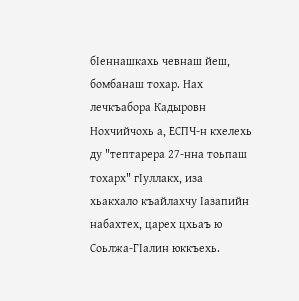бIеннашкахь чевнаш йеш, бомбанаш тохар. Нах лечкъабора Кадыровн Нохчийчохь а, ЕСПЧ-н кхелехь ду "тептарера 27-нна тоьпаш тохарх" гIуллакх, иза хьакхало къайлахчу Iазапийн набахтех, царех цхьаъ ю Соьлжа-ГIалин юккъехь.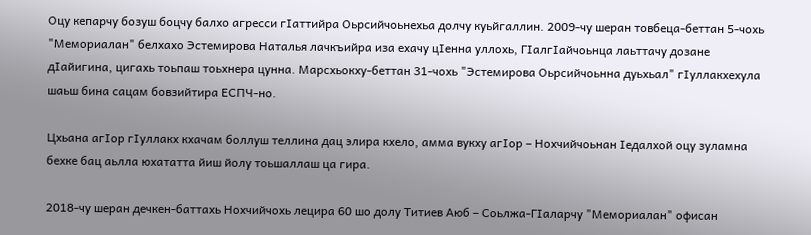Оцу кепарчу бозуш боцчу балхо агресси гIаттийра Оьрсийчоьнехьа долчу куьйгаллин. 2009-чу шеран товбеца-беттан 5-чохь "Мемориалан" белхахо Эстемирова Наталья лачкъийра иза ехачу цIенна уллохь, ГIалгIайчоьнца лаьттачу дозане дIайигина, цигахь тоьпаш тоьхнера цунна. Марсхьокху-беттан 31-чохь "Эстемирова Оьрсийчоьнна дуьхьал" гIуллакхехула шаьш бина сацам бовзийтира ЕСПЧ-но.

Цхьана агIор гIуллакх кхачам боллуш теллина дац элира кхело, амма вукху агIор – Нохчийчоьнан Iедалхой оцу зуламна бехке бац аьлла юхататта йиш йолу тоьшаллаш ца гира.

2018-чу шеран дечкен-баттахь Нохчийчохь лецира 60 шо долу Титиев Аюб – Соьлжа-ГIаларчу "Мемориалан" офисан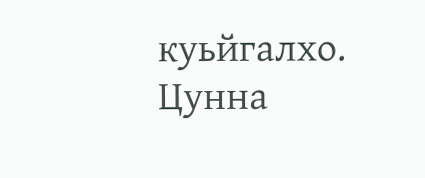куьйгалхо. Цунна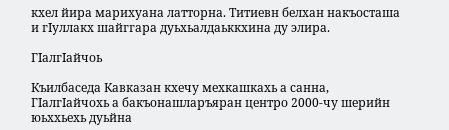кхел йира марихуана латторна. Титиевн белхан накъосташа и гIуллакх шайггара дуьхьалдаьккхина ду элира.

ГIалгIайчоь

Къилбаседа Кавказан кхечу мехкашкахь а санна, ГIалгIайчохь а бакъонашларъяран центро 2000-чу шерийн юьххьехь дуьйна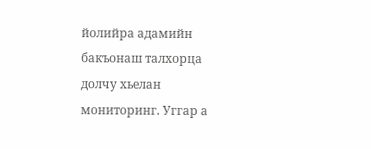йолийра адамийн бакъонаш талхорца долчу хьелан мониторинг. Уггар а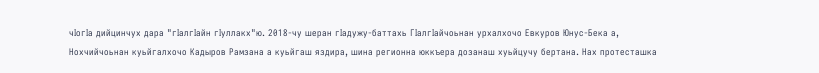чIогIа дийцинчух дара "гIалгIайн гIуллакх"ю. 2018-чу шеран гIадужу-баттахь ГIалгIайчоьнан урхалхочо Евкуров Юнус-Бека а, Нохчийчоьнан куьйгалхочо Кадыров Рамзана а куьйгаш яздира, шина регионна юккъера дозанаш хуьйцучу бертана. Нах протесташка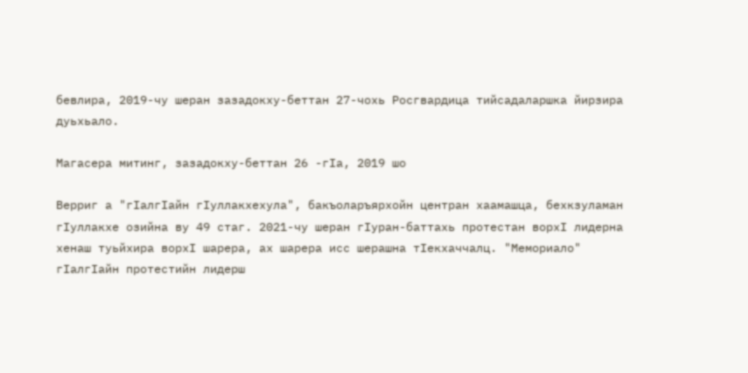бевлира, 2019-чу шеран зазадокху-беттан 27-чохь Росгвардица тийсадаларшка йирзира дуьхьало.

Магасера митинг, зазадокху-беттан 26 -гIа, 2019 шо

Верриг а "гIалгIайн гIуллакхехула", бакъоларъярхойн центран хаамашца, бехкзуламан гIуллакхе озийна ву 49 стаг. 2021-чу шеран гIуран-баттахь протестан ворхI лидерна хенаш туьйхира ворхI шарера, ах шарера исс шерашна тIекхаччалц. "Мемориало" гIалгIайн протестийн лидерш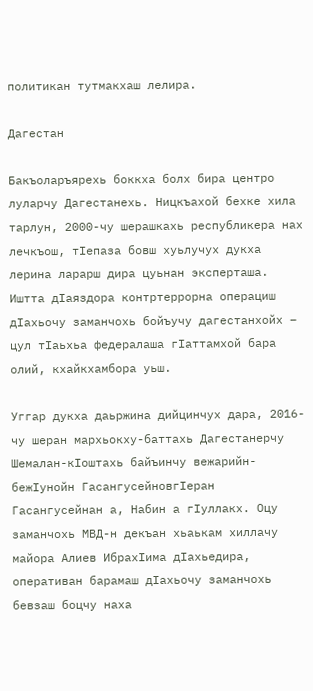политикан тутмакхаш лелира.

Дагестан

Бакъоларъярехь боккха болх бира центро луларчу Дагестанехь. Ницкъахой бехке хила тарлун, 2000-чу шерашкахь республикера нах лечкъош, тIепаза бовш хуьлучух дукха лерина ларарш дира цуьнан эксперташа. Иштта дIаяздора контртеррорна операциш дIахьочу заманчохь бойъучу дагестанхойх – цул тIаьхьа федералаша гIаттамхой бара олий, кхайкхамбора уьш.

Уггар дукха даьржина дийцинчух дара, 2016-чу шеран мархьокху-баттахь Дагестанерчу Шемалан-кIоштахь байъинчу вежарийн- бежIунойн ГасангусейновгIеран Гасангусейнан а, Набин а гIуллакх. Оцу заманчохь МВД-н декъан хьаькам хиллачу майора Алиев ИбрахIима дIахьедира, оперативан барамаш дIахьочу заманчохь бевзаш боцчу наха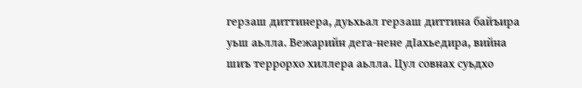герзаш диттинера, дуьхьал герзаш диттина байъира уьш аьлла. Вежарийн дега-нене дIахьедира, вийна шиъ террорхо хиллера аьлла. Цул совнах суьдхо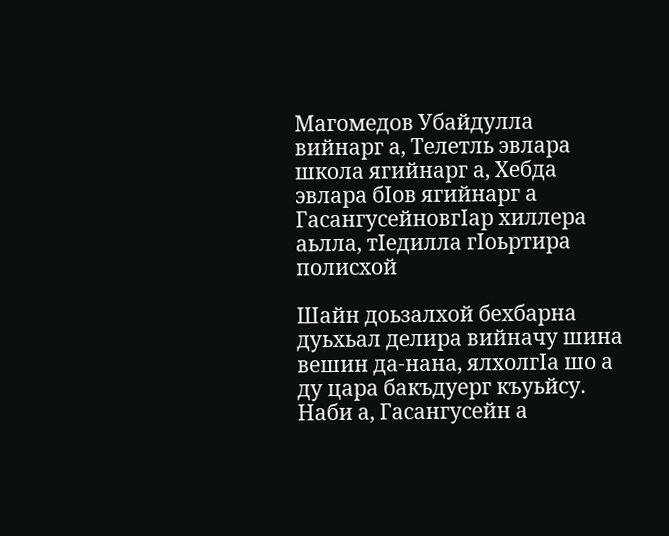Магомедов Убайдулла вийнарг а, Телетль эвлара школа ягийнарг а, Хебда эвлара бIов ягийнарг а ГасангусейновгIар хиллера аьлла, тIедилла гIоьртира полисхой

Шайн доьзалхой бехбарна дуьхьал делира вийначу шина вешин да-нана, ялхолгIа шо а ду цара бакъдуерг къуьйсу. Наби а, Гасангусейн а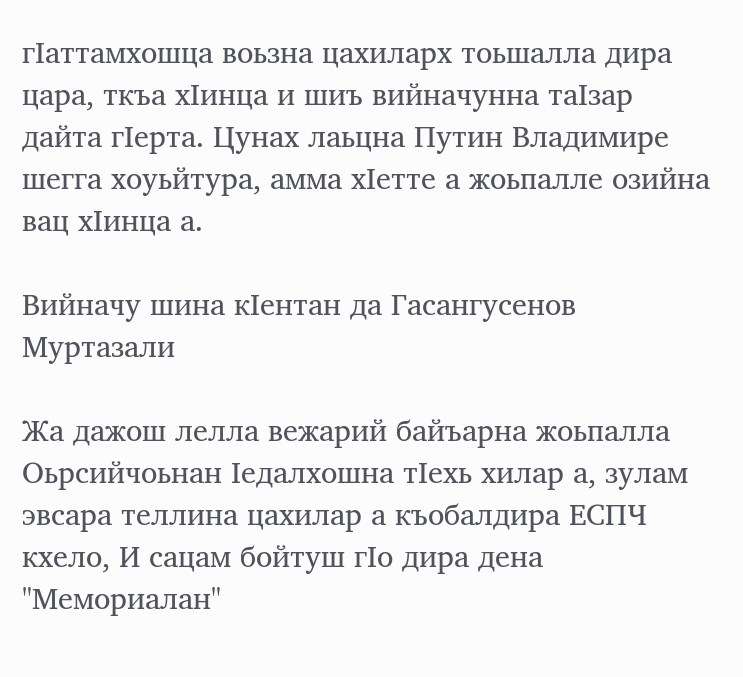гIаттамхошца воьзна цахиларх тоьшалла дира цара, ткъа хIинца и шиъ вийначунна таIзар дайта гIерта. Цунах лаьцна Путин Владимире шегга хоуьйтура, амма хIетте а жоьпалле озийна вац хIинца а.

Вийначу шина кIентан да Гасангусенов Муртазали

Жа дажош лелла вежарий байъарна жоьпалла Оьрсийчоьнан Iедалхошна тIехь хилар а, зулам эвсара теллина цахилар а къобалдира ЕСПЧ кхело, И сацам бойтуш гIо дира дена "Мемориалан"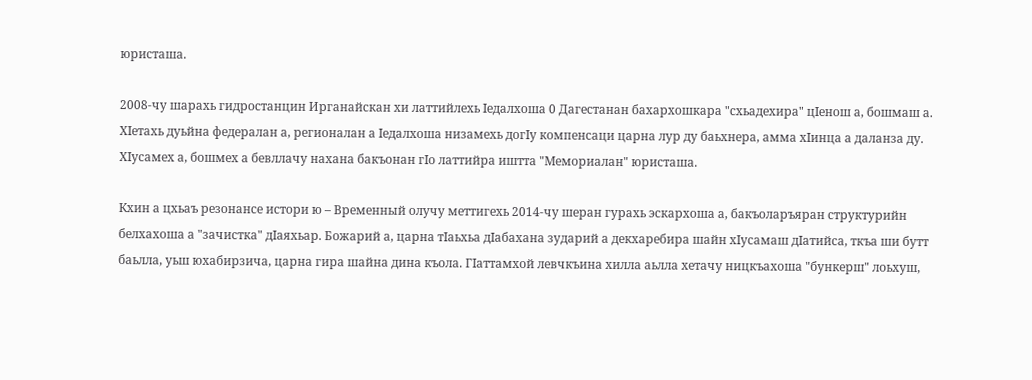юристаша.

2008-чу шарахь гидростанцин Ирганайскан хи латтийлехь Iедалхоша 0 Дагестанан бахархошкара "схьадехира" цIенош а, бошмаш а. ХIетахь дуьйна федералан а, регионалан а Iедалхоша низамехь догIу компенсаци царна лур ду баьхнера, амма хIинца а даланза ду. ХIусамех а, бошмех а бевллачу нахана бакъонан гIо латтийра иштта "Мемориалан" юристаша.

Кхин а цхьаъ резонансе истори ю – Временный олучу меттигехь 2014-чу шеран гурахь эскархоша а, бакъоларъяран структурийн белхахоша а "зачистка" дIаяхьар. Божарий а, царна тIаьхьа дIабахана зударий а декхаребира шайн хIусамаш дIатийса, ткъа ши бутт баьлла, уьш юхабирзича, царна гира шайна дина къола. ГIаттамхой левчкъина хилла аьлла хетачу ницкъахоша "бункерш" лоьхуш,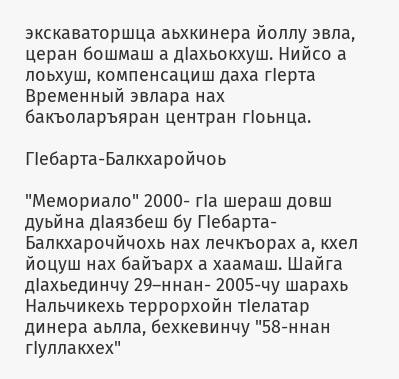экскаваторшца аьхкинера йоллу эвла, церан бошмаш а дIахьокхуш. Нийсо а лоьхуш, компенсациш даха гIерта Временный эвлара нах бакъоларъяран центран гIоьнца.

ГIебарта-Балкхаройчоь

"Мемориало" 2000- гIа шераш довш дуьйна дIаязбеш бу ГIебарта-Балкхарочйчохь нах лечкъорах а, кхел йоцуш нах байъарх а хаамаш. Шайга дIахьединчу 29–ннан- 2005-чу шарахь Нальчикехь террорхойн тIелатар динера аьлла, бехкевинчу "58-ннан гIуллакхех"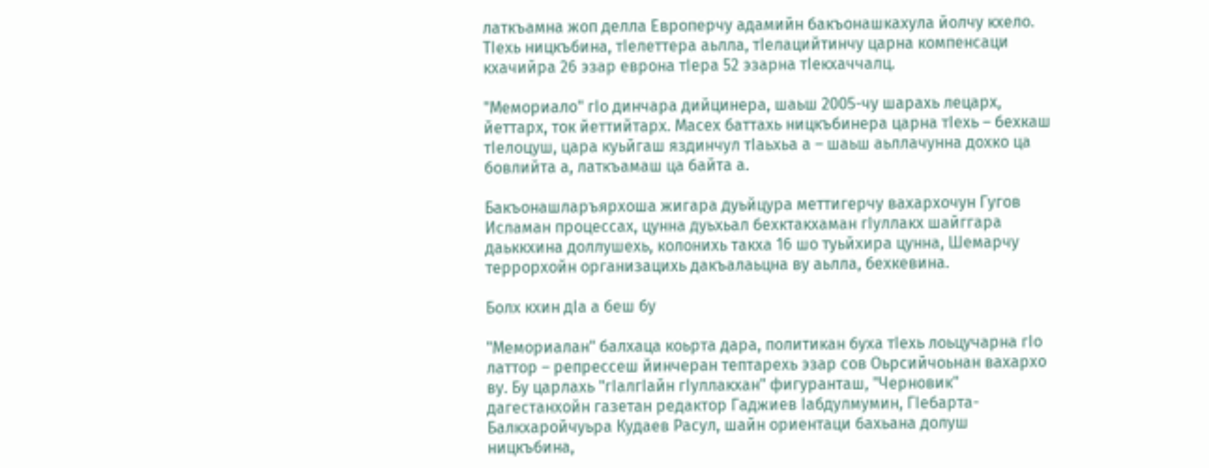латкъамна жоп делла Европерчу адамийн бакъонашкахула йолчу кхело. ТIехь ницкъбина, тIелеттера аьлла, тIелацийтинчу царна компенсаци кхачийра 26 эзар еврона тIера 52 эзарна тIекхаччалц.

"Мемориало" гIо динчара дийцинера, шаьш 2005-чу шарахь лецарх, йеттарх, ток йеттийтарх. Масех баттахь ницкъбинера царна тIехь – бехкаш тIелоцуш, цара куьйгаш яздинчул тIаьхьа а – шаьш аьллачунна дохко ца бовлийта а, латкъамаш ца байта а.

Бакъонашларъярхоша жигара дуьйцура меттигерчу вахархочун Гугов Исламан процессах, цунна дуьхьал бехктакхаман гIуллакх шайггара даьккхина доллушехь, колонихь такха 16 шо туьйхира цунна, Шемарчу террорхойн организацихь дакъалаьцна ву аьлла, бехкевина.

Болх кхин дIа а беш бу

"Мемориалан" балхаца коьрта дара, политикан буха тIехь лоьцучарна гIо латтор – репрессеш йинчеран тептарехь эзар сов Оьрсийчоьнан вахархо ву. Бу царлахь "гIалгIайн гIуллакхан" фигуранташ, "Черновик" дагестанхойн газетан редактор Гаджиев Iабдулмумин, ГIебарта-Балкхаройчуьра Кудаев Расул, шайн ориентаци бахьана долуш ницкъбина,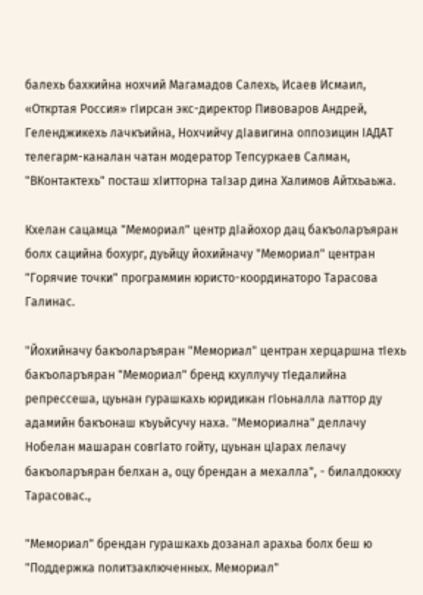балехь бахкийна нохчий Магамадов Салехь, Исаев Исмаил, «Откртая Россия» гIирсан экс-директор Пивоваров Андрей, Геленджикехь лачкъийна, Нохчийчу дIавигина оппозицин IАДАТ телегарм-каналан чатан модератор Тепсуркаев Салман, "ВКонтактехь" посташ хIитторна таIзар дина Халимов Айтхьаьжа.

Кхелан сацамца "Мемориал" центр дIайохор дац бакъоларъяран болх сацийна бохург, дуьйцу йохийначу "Мемориал" центран "Горячие точки" программин юристо-координаторо Тарасова Галинас.

"Йохийначу бакъоларъяран "Мемориал" центран херцаршна тIехь бакъоларъяран "Мемориал" бренд кхуллучу тIедалийна репрессеша, цуьнан гурашкахь юридикан гIоьналла латтор ду адамийн бакъонаш къуьйсучу наха. "Мемориална" деллачу Нобелан машаран совгIато гойту, цуьнан цIарах лелачу бакъоларъяран белхан а, оцу брендан а мехалла", - билалдоккху Тарасовас.,

"Мемориал" брендан гурашкахь дозанал арахьа болх беш ю "Поддержка политзаключенных. Мемориал"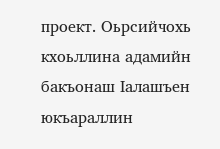проект. Оьрсийчохь кхоьллина адамийн бакъонаш Iалашъен юкъараллин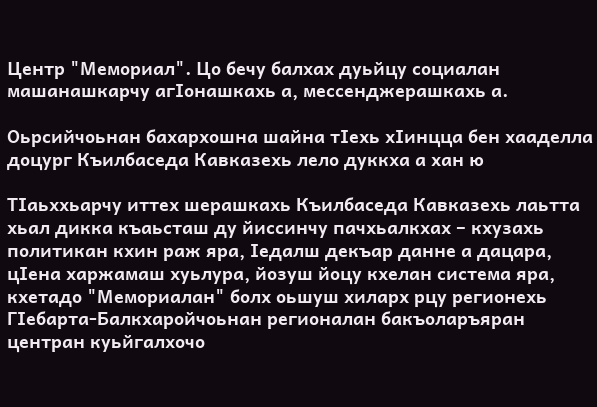Центр "Мемориал". Цо бечу балхах дуьйцу социалан машанашкарчу агIонашкахь а, мессенджерашкахь а.

Оьрсийчоьнан бахархошна шайна тIехь хIинцца бен хааделла доцург Къилбаседа Кавказехь лело дуккха а хан ю

ТIаьххьарчу иттех шерашкахь Къилбаседа Кавказехь лаьтта хьал дикка къаьсташ ду йиссинчу пачхьалкхах – кхузахь политикан кхин раж яра, Iедалш декъар данне а дацара, цIена харжамаш хуьлура, йозуш йоцу кхелан система яра, кхетадо "Мемориалан" болх оьшуш хиларх рцу регионехь ГIебарта-Балкхаройчоьнан регионалан бакъоларъяран центран куьйгалхочо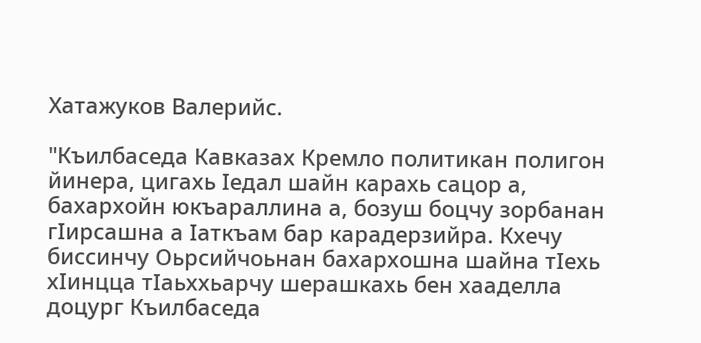Хатажуков Валерийс.

"Къилбаседа Кавказах Кремло политикан полигон йинера, цигахь Iедал шайн карахь сацор а, бахархойн юкъараллина а, бозуш боцчу зорбанан гIирсашна а Iаткъам бар карадерзийра. Кхечу биссинчу Оьрсийчоьнан бахархошна шайна тIехь хIинцца тIаьххьарчу шерашкахь бен хааделла доцург Къилбаседа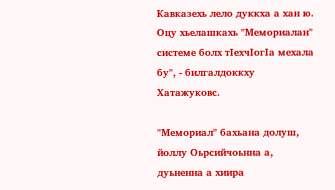Кавказехь лело дуккха а хан ю. Оцу хьелашкахь "Мемориалан" системе болх тIехчIогIа мехала бу", - билгалдоккху Хатажуковс.

"Мемориал" бахьана долуш, йоллу Оьрсийчоьнна а, дуьненна а хиира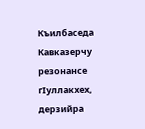Къилбаседа Кавказерчу резонансе гIуллакхех, дерзийра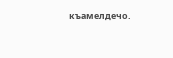къамелдечо.